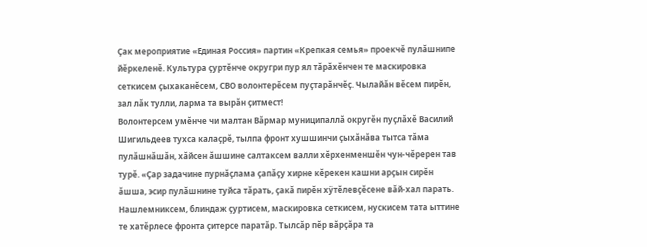Çак мероприятие «Единая Россия» партин «Крепкая семья» проекчĕ пулăшнипе йĕркеленĕ. Культура çуртĕнче округри пур ял тăрăхĕнчен те маскировка сеткисем çыхаканĕсем, СВО волонтерĕсем пуçтарăнчĕç. Чылайăн вĕсем пирĕн, зал лăк тулли, ларма та вырăн çитмест!
Волонтерсем умĕнче чи малтан Вăрмар муниципаллă округĕн пуçлăхĕ Василий Шигильдеев тухса калаçрĕ, тылпа фронт хушшинчи çыхăнăва тытса тăма пулăшнăшăн, хăйсен ăшшине салтаксем валли хĕрхенменшĕн чун-чĕререн тав турĕ. «Çар задачине пурнăçлама çапăçу хирне кĕрекен кашни арçын сирĕн ăшша, эсир пулăшнине туйса тăрать, çакă пирĕн хÿтĕлевçĕсене вăй-хал парать. Нашлемниксем, блиндаж çуртисем, маскировка сеткисем, нускисем тата ыттине те хатĕрлесе фронта çитерсе паратăр. Тылсăр пĕр вăрçăра та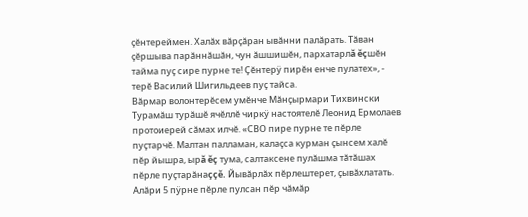çĕнтереймен. Халăх вăрçăран ывăнни палăрать. Тăван çĕршыва парăннăшăн, чун ăшшишĕн, пархатарлă ĕçшĕн тайма пуç сире пурне те! Çĕнтерÿ пирĕн енче пулатех», - терĕ Василий Шигильдеев пуç тайса.
Вăрмар волонтерĕсем умĕнче Мăнçырмари Тихвински Турамăш турăшĕ ячĕллĕ чиркÿ настоятелĕ Леонид Ермолаев протоиерей сăмах илчĕ. «СВО пире пурне те пĕрле пуçтарчĕ. Малтан палламан, калаçса курман çынсем халĕ пĕр йышра, ырă ĕç тума, салтаксене пулăшма тăтăшах пĕрле пуçтарăнаççĕ. Йывăрлăх пĕрлештерет, çывăхлатать. Алăри 5 пÿрне пĕрле пулсан пĕр чăмăр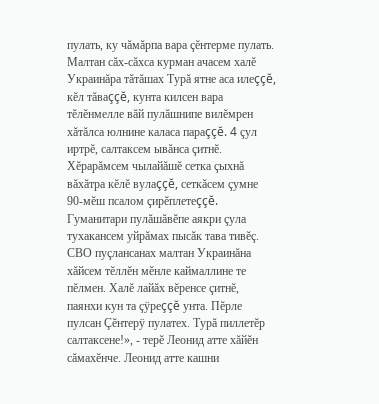пулать, ку чăмăрпа вара çĕнтерме пулать. Малтан сăх-сăхса курман ачасем халĕ Украинăра тăтăшах Турă ятне аса илеççĕ, кĕл тăваççĕ, кунта килсен вара тĕлĕнмелле вăй пулăшнипе вилĕмрен хăтăлса юлнине каласа параççĕ. 4 çул иртрĕ, салтаксем ывăнса çитнĕ. Хĕрарăмсем чылайăшĕ сетка çыхнă вăхăтра кĕлĕ вулаççĕ, сеткăсем çумне 90-мĕш псалом çирĕплетеççĕ. Гуманитари пулăшăвĕпе аякри çула тухакансем уйрăмах пысăк тава тивĕç. СВО пуçлансанах малтан Украинăна хăйсем тĕллĕн мĕнле каймаллине те пĕлмен. Халĕ лайăх вĕренсе çитнĕ, паянхи кун та çÿреççĕ унта. Пĕрле пулсан Çĕнтерÿ пулатех. Турă пиллетĕр салтаксене!», - терĕ Леонид атте хăйĕн сăмахĕнче. Леонид атте кашни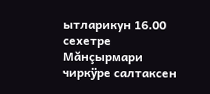ытларикун 16.00 сехетре Мăнçырмари чиркÿре салтаксен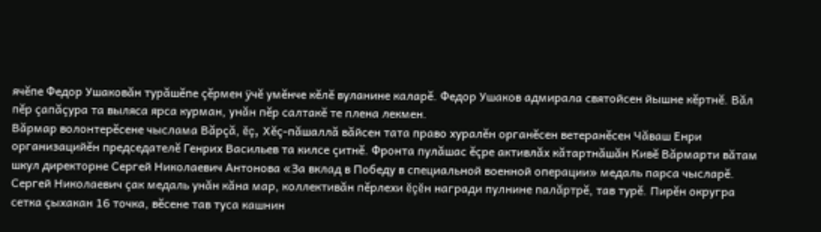ячĕпе Федор Ушаковăн турăшĕпе çĕрмен ÿчĕ умĕнче кĕлĕ вуланине каларĕ. Федор Ушаков адмирала святойсен йышне кĕртнĕ. Вăл пĕр çапăçура та выляса ярса курман, унăн пĕр салтакĕ те плена лекмен.
Вăрмар волонтерĕсене чыслама Вăрçă, ĕç, Хĕç-пăшаллă вăйсен тата право хуралĕн органĕсен ветеранĕсен Чăваш Енри организацийĕн председателĕ Генрих Васильев та килсе çитнĕ. Фронта пулăшас ĕçре активлăх кăтартнăшăн Кивĕ Вăрмарти вăтам шкул директорне Сергей Николаевич Антонова «За вклад в Победу в специальной военной операции» медаль парса чысларĕ. Сергей Николаевич çак медаль унăн кăна мар, коллективăн пĕрлехи ĕçĕн награди пулнине палăртрĕ, тав турĕ. Пирĕн округра сетка çыхакан 16 точка, вĕсене тав туса кашнин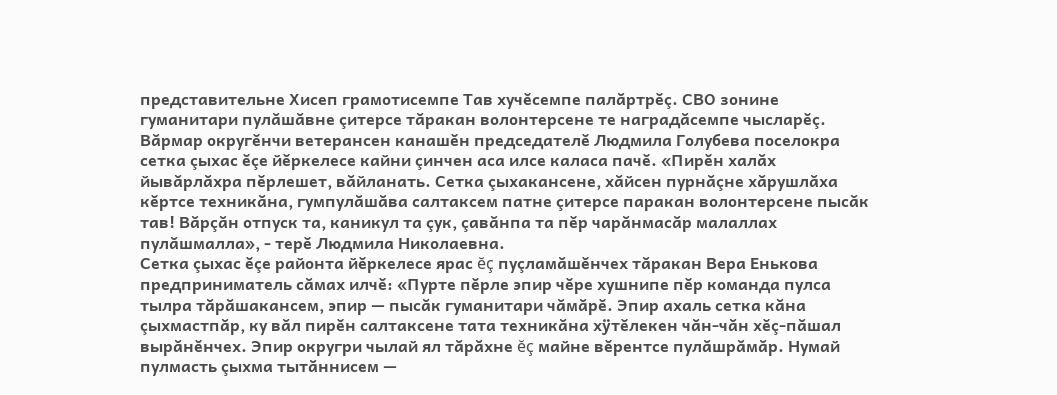представительне Хисеп грамотисемпе Тав хучĕсемпе палăртрĕç. СВО зонине гуманитари пулăшăвне çитерсе тăракан волонтерсене те наградăсемпе чысларĕç.
Вăрмар округĕнчи ветерансен канашĕн председателĕ Людмила Голубева поселокра сетка çыхас ĕçе йĕркелесе кайни çинчен аса илсе каласа пачĕ. «Пирĕн халăх йывăрлăхра пĕрлешет, вăйланать. Сетка çыхакансене, хăйсен пурнăçне хăрушлăха кĕртсе техникăна, гумпулăшăва салтаксем патне çитерсе паракан волонтерсене пысăк тав! Вăрçăн отпуск та, каникул та çук, çавăнпа та пĕр чарăнмасăр малаллах пулăшмалла», - терĕ Людмила Николаевна.
Сетка çыхас ĕçе районта йĕркелесе ярас ĕç пуçламăшĕнчех тăракан Вера Енькова предприниматель сăмах илчĕ: «Пурте пĕрле эпир чĕре хушнипе пĕр команда пулса тылра тăрăшакансем, эпир — пысăк гуманитари чăмăрĕ. Эпир ахаль сетка кăна çыхмастпăр, ку вăл пирĕн салтаксене тата техникăна хÿтĕлекен чăн-чăн хĕç-пăшал вырăнĕнчех. Эпир округри чылай ял тăрăхне ĕç майне вĕрентсе пулăшрăмăр. Нумай пулмасть çыхма тытăннисем —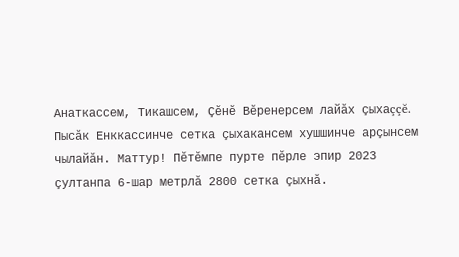Анаткассем, Тикашсем, Çĕнĕ Вĕренерсем лайăх çыхаççĕ. Пысăк Енккассинче сетка çыхакансем хушшинче арçынсем чылайăн. Маттур! Пĕтĕмпе пурте пĕрле эпир 2023 çултанпа 6-шар метрлă 2800 сетка çыхнă.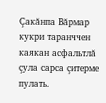Çакăнпа Вăрмар кукри таранччен каякан асфальтлă çула сарса çитерме пулать.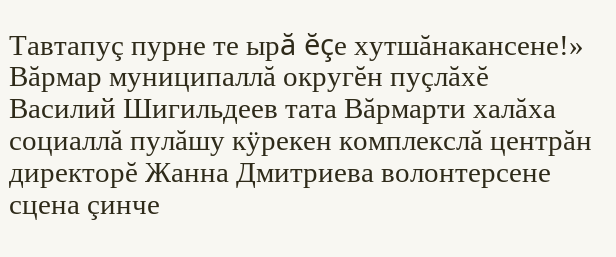Тавтапуç пурне те ырă ĕçе хутшăнакансене!»
Вăрмар муниципаллă округĕн пуçлăхĕ Василий Шигильдеев тата Вăрмарти халăха социаллă пулăшу кÿрекен комплекслă центрăн директорĕ Жанна Дмитриева волонтерсене сцена çинче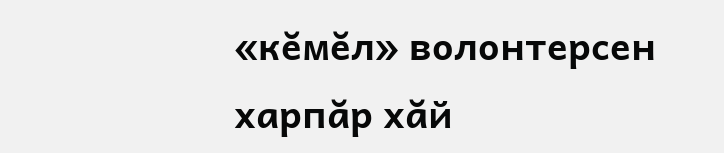«кĕмĕл» волонтерсен харпăр хăй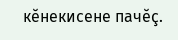кĕнекисене пачĕç.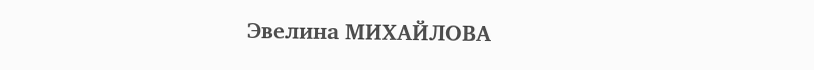Эвелина МИХАЙЛОВА